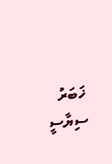ޚަބަރު ސިޔާސީ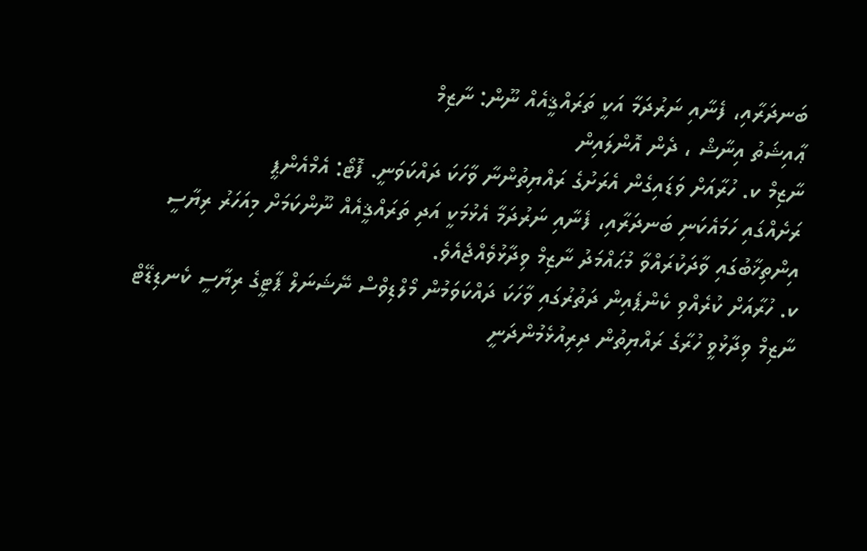ބަނދަރާއި، ފެނާއި ނަރުދަމާ އަކީ ތަރައްޤީއެއް ނޫން: ނާޒިމް
ޢާއިޝަތު އިނާޝް ، ދެން އޮންލައިން
ނާޒިމް ކ. ހުރާއަށް ވަޑައިގެން އެރަށުގެ ރައްޔިތުންނާ ވާހަކަ ދައްކަވަނީ. ފޮޓޯ: އެމްއެންޕީ
ރަށެއްގައި ހަމައެކަނި ބަނދަރާއި، ފެނާއި ނަރުދަމާ އެޅުމަކީ އަދި ތަރައްޤީއެއް ނޫންކަމަށް މިއަހަރު ރިޔާސީ އިންތިޚާބުގައި ވާދަކުރައްވާ މުޙައްމަދު ނާޒިމް ވިދާޅުވެއްޖެއެވެ.
ކ. ހުރާއަށް ކުރެއްވި ކެންޕެއިން ދަތުރުގައި ވާހަކަ ދައްކަވަމުން މޯލްޑިވްސް ނޭޝަނަލް ޕާޓީގެ ރިޔާސީ ކެނޑިޑޭޓް ނާޒިމް ވިދާޅުވީ ހުރާގެ ރައްޔިތުން ދިރިއުޅެމުންދަނީ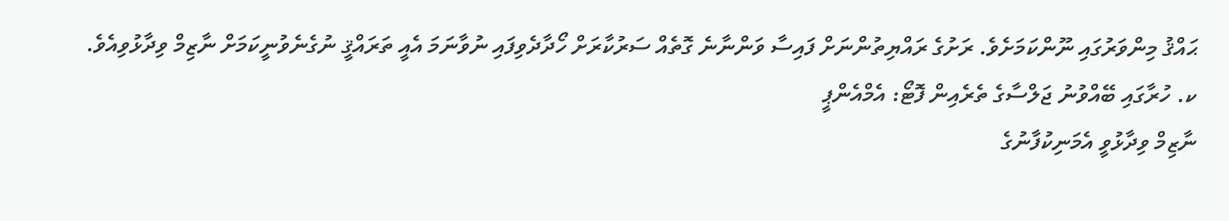ޙައްޤު މިންވަރުގައި ނޫންކަމަށެވެ. ރަށުގެ ރައްޔިތުންނަށް ފައިސާ ވަންނާނެ ގޮތެއް ސަރުކާރަށް ހޯދާދެވިފައި ނުވާނަމަ އެއީ ތަރައްޤީ ނުގެނެވުނީކަމަށް ނާޒިމް ވިދާޅުވިއެވެ.
ކ. ހުރާގައި ބޭއްވުނު ޖަލްސާގެ ތެރެއިން ފޮޓޯ: އެމްއެންޕީ
ނާޒިމް ވިދާޅުވީ އެމަނިކުފާނުގެ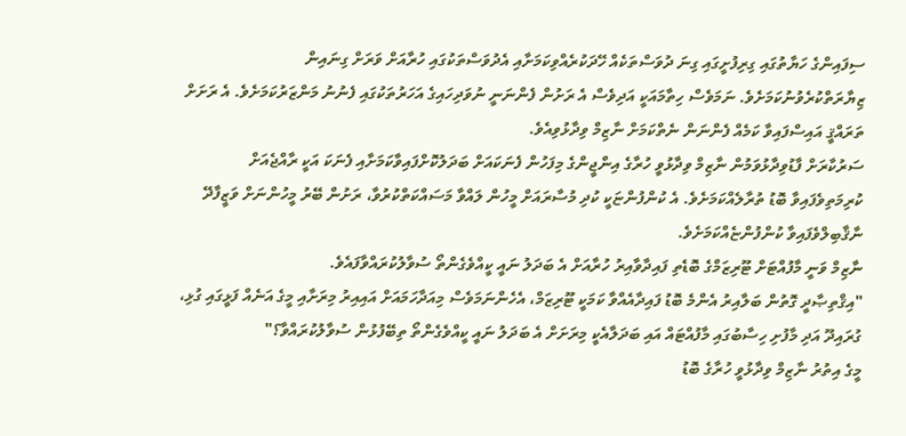ސިފައިންގެ ހަޔާތުގައި ގިރިފުށީގައި ގިނަ ދުވަސްތަކެއް ހޭދަކުރެއްވިކަމަށާއި އެދުވަސްތަކުގައި ހުރާއަށް ވަރަށް ގިނައިން ޒިޔާރަތްކުރެވުނުކަމަށެވެ. ނަމަވެސް ހިތާމައަކީ އަދިވެސް އެ ރަށުން ފެންނަނީ ނުވަދިހައިގެ އަހަރުތަކުގައި ފެނުނު މަންޒަރުކަމަށެވެ. އެ ރަށަށް ތަރައްޤީ އައިސްފައިވާ ކަމެއް ފެންނަން ނެތްކަމަށް ނާޒިމް ވިދާޅުވިއެވެ.
ސަރުކާރަށް ފާޑުވިދާޅުވަމުން ނާޒިމް ވިދާޅުވީ ހުރާގެ އިންޖީންގެ މިފަހުން ފެނަކައަށް ބަދަލުކޮށްފައިވާކަމަށާއި ފެނަކަ އަކީ ރާއްޖެއަށް ކުރިމަތިވެފައިވާ ބޮޑު ތުރާލެއްކަމަށެވެ. އެ ކުންފުންޏަކީ ކުދި މުސާރައަށް މީހުން ލައްވާ މަސައްކަތްކުރުވާ، ރަށުން ބޭރު މީހުންނަށް ވަޒީފާދޭ ނާޤާބިލްވެފައިވާ ކުންފުންޏެއްކަމަށެވެ.
ނާޒިމް ވަނީ މާފުއްޓަށް ޓޫރިޒަމްގެ ބޮޑެތި ފައިދާވާއިރު ހުރާއަށް އެ ބަދަލު ނައީ ކީއްވެގެންތޯ ސުވާލުކުރައްވާފައެވެ.
"އިޤްތިޞާދީ ގޮތުން ބަލާއިރު އެންމެ ބޮޑު ފައިދާއެއްވާ ކަމަކީ ޓޫރިޒަމް، އެހެންނަމަވެސް މިއަދާހަމައަށް އައިއިރު މިރަށާއި މީގެ އަނެއް ފަޅީގައި ގުޅި، ގުރައިދޫ އަދި މާފުށި ހިސާބުގައި މާފުއްޓައް އައި ބަދަލާއެކީ މިރަށަށް އެ ބަދަލު ނައީ ކީއްވެގެންތޯ ތިބޭފުޅުން ސުވާލުކުރައްވާ؟"
މީގެ އިތުރު ނާޒިމް ވިދާޅުވީ ހުރާގެ ބޮޑު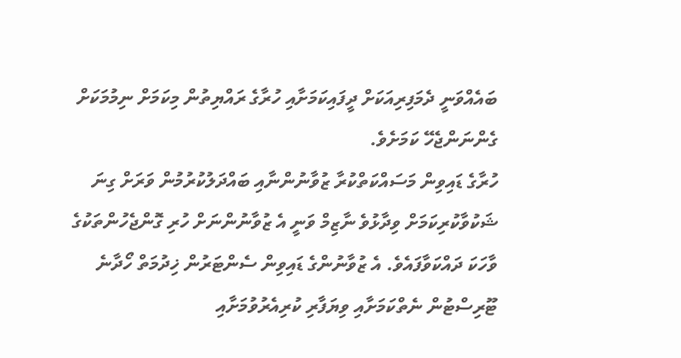ބައެއްވަނީ ދެމަފިރިއަކަށް ދީފައިކަމަށާއި ހުރާގެ ރައްޔިތުން މިކަމަށް ނިމުމަކަށް ގެންނަންޖެހޭ ކަމަށެވެ.
ހުރާގެ ޑައިވިން މަސައްކަތްކުރާ ޒުވާނުންނާއި ބައްދަލުކުރުމުން ވަރަށް ގިނަ ޝަކުވާކުރިކަމަށް ވިދާޅުވެ ނާޒިމް ވަނީ އެ ޒުވާނުންނަށް ހުރި ގޮންޖެހުންތަކުގެ ވާހަކަ ދައްކަވާފައެވެ. އެ ޒުވާނުންގެ ޑައިވިން ސެންޓަރުން ޚިދުމަތް ހޯދާނެ ޓޫރިސްޓުން ނެތްކަމަށާއި ވިޔަފާރި ކުރިއެރުވުމަށާއި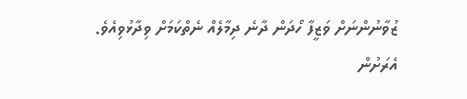ޒުވާނުންނަށް ވަޒީފާ ހޯދަން ދާނެ ދިމާލެއް ނެތްކަމަށް ވިދާޅުވިއެވެ. އެރަށުން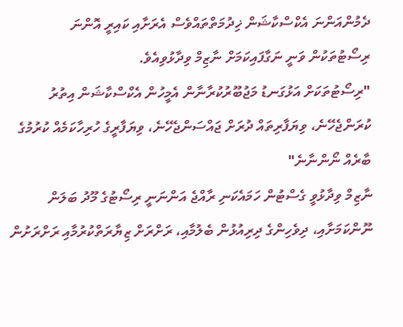ދެމުންއަންނަ އެކްސްކާޝަން ޚިދުމަތްތައްވެސް އެރަށާއި ކައިރީ އޮންނަ ރިސޯޓުތަކުން ވަނީ ނަގާފައިކަމަށް ނާޒިމް ވިދާޅުވިއެވެ.
"ރިސޯޓުތަކަށް އަޅުގަނޑު މަޖުބޫރުކުރާނާން އެމީހުން އެކްސްކާޝަން އިތުރު ކުރަންޖެހޭނެ، ވިޔަފާރިތައް ދުރަށް ޖައްސަންޖެހޭނެ، ވިޔަފާރީގެ ހުރިހާކަމެއް ކުރުމުގެ ބާރެއް ނޯންނާނެ"
ނާޒިމް ވިދާޅުވީ ގެސްޓުން ހަމައެކަނި ރާއްޖެ އަންނަނީ ރިސޯޓުގެ މޫދު ބަލަން ނޫންކަމަށާއި، ދިވެހިންގެ ދިރިއުޅުން ބެލުމާއި، ރަށްރަށް ޒިޔާރަތްކުރުމާއި ރަށްރަށުން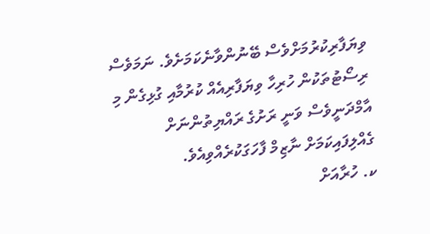ވިޔަފާރިކުރުމަށްވެސް ބޭނުންވާނެކަމަށެވެ. ނަމަވެސް ރިސޯޓުތަކުން ހުރިހާ ވިޔަފާރިއެއް ކުރުމާއި ގުޅިގެން މި އާމްދަނީވެސް ވަނީ ރަށުގެ ރައްޔިތުންނަށް ގެއްލިފައިކަމަށް ނާޒިމް ފާހަގަކުރެއްވިއެވެ.
ކ. ހުރާއަށް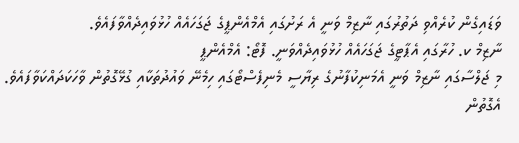ވަޑައިގެން ކުރެއްވި ދަތުރުގައި ނާޒިމް ވަނީ އެ ރަށުގައި އެމްއެންޕީގެ ޖަގަހައެއް ހުޅުވައިދެއްވާފައެވެ.
ނާޒިމް ކ. ހުރާގައި އެޕާޓީގެ ޖަގަހައެއް ހުޅުވައިދެއްވަނީ. ފޮޓޯ: އެމްއެންޕީ
މި ޖަލްސާގައި ނާޒިމް ވަނީ އެމަނިކުފާނުގެ ރިޔާސީ މެނިފެސްޓޯގައި ހިމެނޭ ވައުދުތަކާއި ގުޅޭގޮތުން ވާހަކަދައްކަވާފައެވެ. އެގޮތުން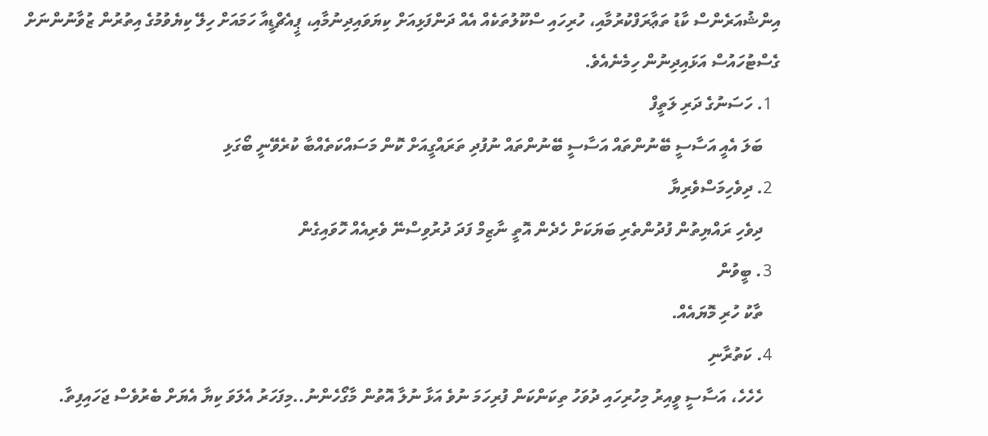އިންޝުއަރެންސް ކާޑު ތަޢާރަފްކުރުމާއި، ހުރިހައި ސްކޫލުތަކެއް އެއް ދަންފަޅިއަށް ކިޔަވައިދިނުމާއި، ޕީއެޗްޑީއާ ހަމައަށް ހިލޭ ކިޔެވުމުގެ އިތުރުން ޒުވާނުންނަށް ގެސްޓުހައުސް އަޅައިދިނުން ހިމެނެއެވެ.
  1. ހަސަނުގެ ދަރި ލަތީފް
    ބަލަ އެއީ އަސާސީ ބޭނުންތައް އަސާސީ ބޭނުންތައް ނުފުދި ތަރައްގީއަށް ކޮން މަސައްކަތެއްބާ ކުރެވޭނީ ބޯގަޅި
  2. ދިވެހިމަސްވެރިޔާ
    ދިވެހި ރައްޔިތުން ފުދުންތެރި ބަޔަކަށް ހެދެން އޮތީ ނާޒިމް ފަދަ ދުރުވިސްނޭ ވެރިއެއް ހޮވައިގެން
  3. ބީވުން
    ތާކު ހުރި މޮޔައެއް.
  4. ކަތުރާނި
    ހެހެހެ، އަސާސީ ވީއިރު މިހުރިހައި ދުވަހު ތިކަންކަން ފުރިހަމަ ނުވެ އަޅާ ނުލާ އޮތުން މާގޯހެންނު..މިފަހަރު އެލަވަ ކިޔާ އެޔަށް ބެރުވެސް ޖަހައިފިތާ.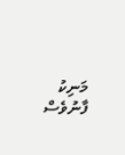މަނިކު ފާނުވެސް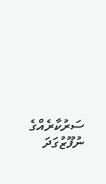ސަރުކާރެއްގެ ނުފޫޒުގަދަ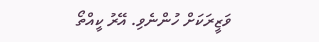ވަޒީރަކަށް ހުންނެވި. އޭރު ކީއްތޯ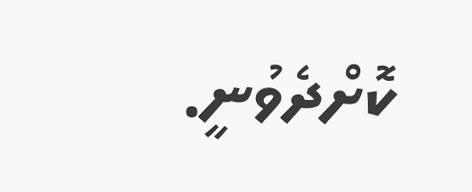ކޮށްދެވުނީ.